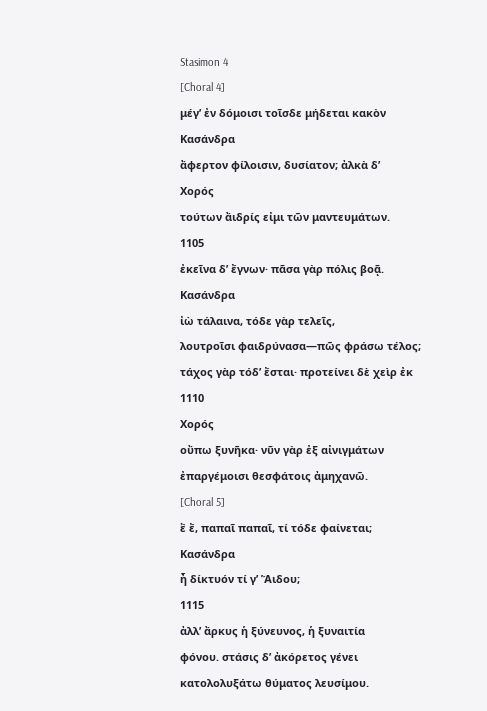Stasimon 4
[Choral 4]
μέγʼ ἐν δόμοισι τοῖσδε μήδεται κακὸν
Κασάνδρα
ἄφερτον φίλοισιν, δυσίατον; ἀλκὰ δʼ
Χορός
τούτων ἄιδρίς εἰμι τῶν μαντευμάτων.
1105
ἐκεῖνα δʼ ἔγνων· πᾶσα γὰρ πόλις βοᾷ.
Κασάνδρα
ἰὼ τάλαινα, τόδε γὰρ τελεῖς,
λουτροῖσι φαιδρύνασα—πῶς φράσω τέλος;
τάχος γὰρ τόδʼ ἔσται· προτείνει δὲ χεὶρ ἐκ
1110
Χορός
οὔπω ξυνῆκα· νῦν γὰρ ἐξ αἰνιγμάτων
ἐπαργέμοισι θεσφάτοις ἀμηχανῶ.
[Choral 5]
ἒ ἔ, παπαῖ παπαῖ, τί τόδε φαίνεται;
Κασάνδρα
ἦ δίκτυόν τί γʼ Ἅιδου;
1115
ἀλλʼ ἄρκυς ἡ ξύνευνος, ἡ ξυναιτία
φόνου. στάσις δʼ ἀκόρετος γένει
κατολολυξάτω θύματος λευσίμου.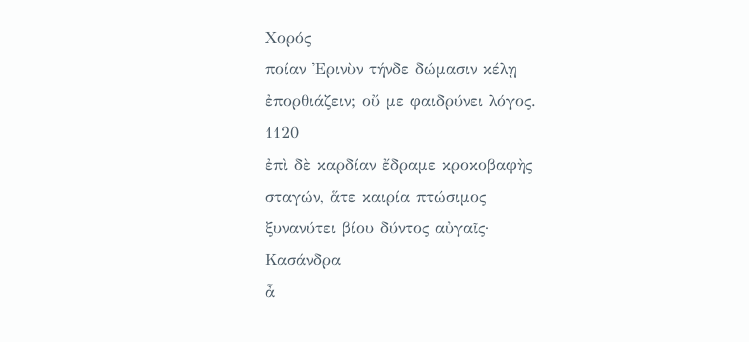Χορός
ποίαν Ἐρινὺν τήνδε δώμασιν κέλῃ
ἐπορθιάζειν; οὔ με φαιδρύνει λόγος.
1120
ἐπὶ δὲ καρδίαν ἔδραμε κροκοβαφὴς
σταγών, ἅτε καιρία πτώσιμος
ξυνανύτει βίου δύντος αὐγαῖς·
Κασάνδρα
ἆ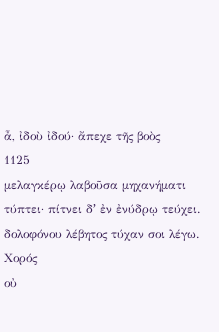ἆ, ἰδοὺ ἰδού· ἄπεχε τῆς βοὸς
1125
μελαγκέρῳ λαβοῦσα μηχανήματι
τύπτει· πίτνει δʼ ἐν ἐνύδρῳ τεύχει.
δολοφόνου λέβητος τύχαν σοι λέγω.
Χορός
οὐ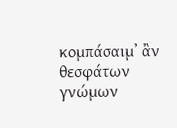κομπάσαιμʼ ἂν θεσφάτων γνώμων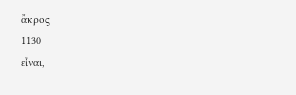ἄκρος
1130
εἶναι,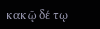κακῷ δέ τῳ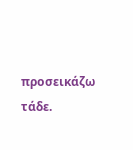προσεικάζω τάδε.